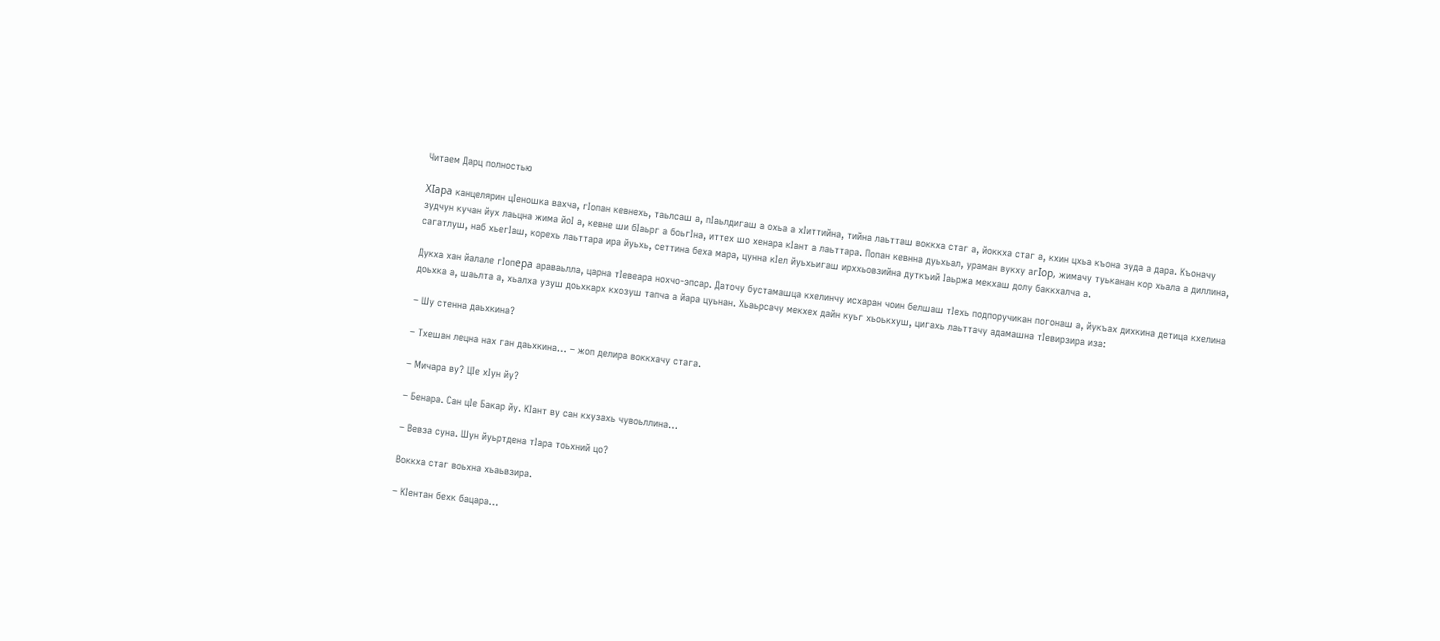Читаем Дарц полностью

XIapa канцелярин цIеношка вахча, гIопан кевнехь, таьлсаш а, пIаьлдигаш а охьа а хIиттийна, тийна лаьтташ воккха стаг а, йоккха стаг а, кхин цхьа къона зуда а дара. Къоначу зудчун кучан йух лаьцна жима йоI а, кевне ши бIаьрг а боьгIна, иттех шо хенара кIант а лаьттара. Попан кевнна дуьхьал, ураман вукху aгIop, жимачу туьканан кор хьала а диллина, сагатлуш, наб хьегIаш, корехь лаьттара ира йуьхь, сеттина беха мара, цунна кIел йуьхьигаш ирххьовзийна дуткъий Iаьржа мекхаш долу баккхалча а.

Дукха хан йалале гIoпepa араваьлла, царна тIевеара нохчо-эпсар. Даточу бустамашца кхелинчу исхаран чоин белшаш тIехь подпоручикан погонаш а, йукъах дихкина детица кхелина доьхка а, шаьлта а, хьалха узуш доьхкарх кхозуш тапча а йара цуьнан. Хьаьрсачу мекхех дайн куьг хьоькхуш, цигахь лаьттачу адамашна тIевирзира иза:

– Шу стенна даьхкина?

– Тхешан лецна нах ган даьхкина… – жоп делира воккхачу стага.

– Мичара ву? ЦIе хIун йу?

– Бенара. Сан цIе Бакар йу. КIант ву сан кхузахь чувоьллина…

– Вевза суна. Шун йуьртдена тIара тоьхний цо?

Воккха стаг воьхна хьаьвзира.

– КIентан бехк бацара…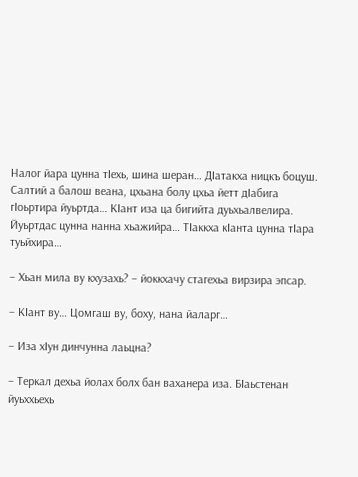Налог йара цунна тIехь, шина шеран… ДIатакха ницкъ боцуш. Салтий а балош веана, цхьана болу цхьа йетт дIабига гIоьртира йуьртда… КIант иза ца бигийта дуьхьалвелира. Йуьртдас цунна нанна хьажийра… ТIаккха кIанта цунна тIара туьйхира…

– Хьан мила ву кхузахь? – йоккхачу стагехьа вирзира эпсар.

– КIант ву… Цомгаш ву, боху, нана йаларг…

– Иза хIун динчунна лаьцна?

– Теркал дехьа йолах болх бан ваханера иза. БIаьстенан йуьххьехь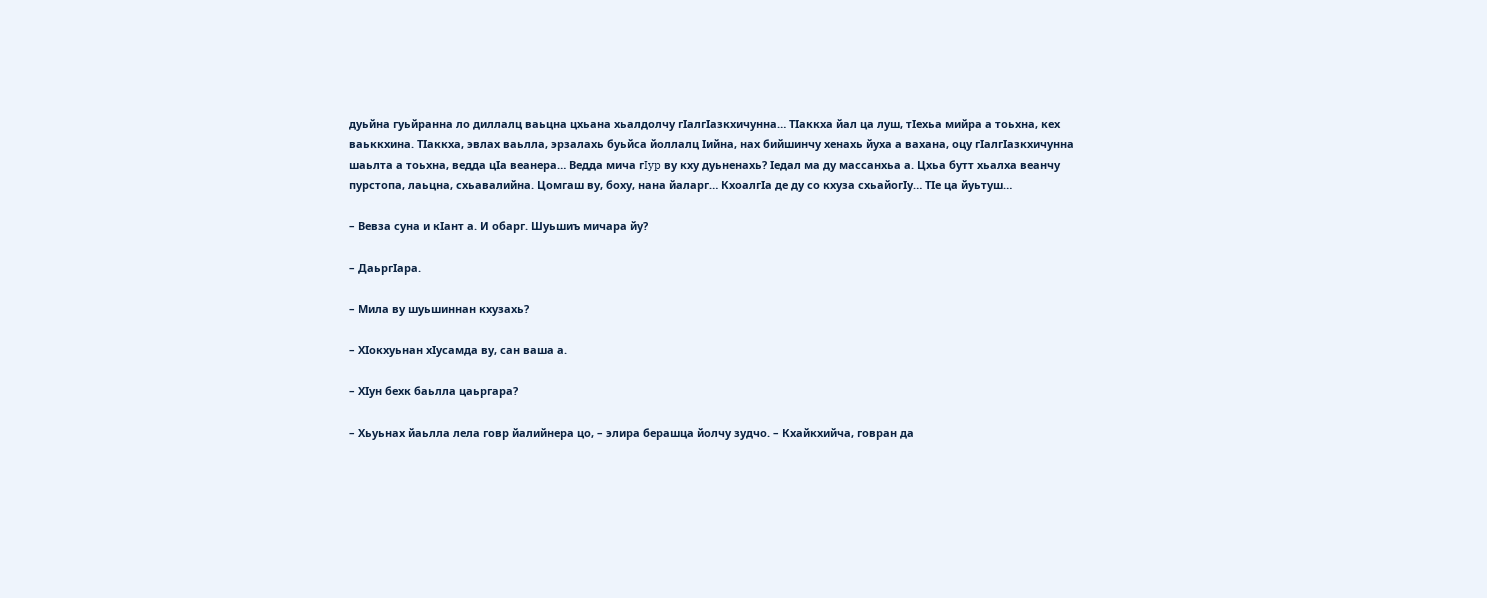дуьйна гуьйранна ло диллалц ваьцна цхьана хьалдолчу гIалгIазкхичунна… ТIаккха йал ца луш, тIехьа мийра а тоьхна, кех ваьккхина. ТIаккха, эвлах ваьлла, эрзалахь буьйса йоллалц Iийна, нах бийшинчу хенахь йуха а вахана, оцу гIалгIазкхичунна шаьлта а тоьхна, ведда цIа веанера… Ведда мича гIyp ву кху дуьненахь? Iедал ма ду массанхьа а. Цхьа бутт хьалха веанчу пурстопа, лаьцна, схьавалийна. Цомгаш ву, боху, нана йаларг… КхоалгIа де ду со кхуза схьайогIу… TIе ца йуьтуш…

– Вевза суна и кIант а. И обарг. Шуьшиъ мичара йу?

– ДаьргIара.

– Мила ву шуьшиннан кхузахь?

– ХIокхуьнан хIусамда ву, сан ваша а.

– ХIун бехк баьлла цаьргара?

– Хьуьнах йаьлла лела говр йалийнера цо, – элира берашца йолчу зудчо. – Кхайкхийча, говран да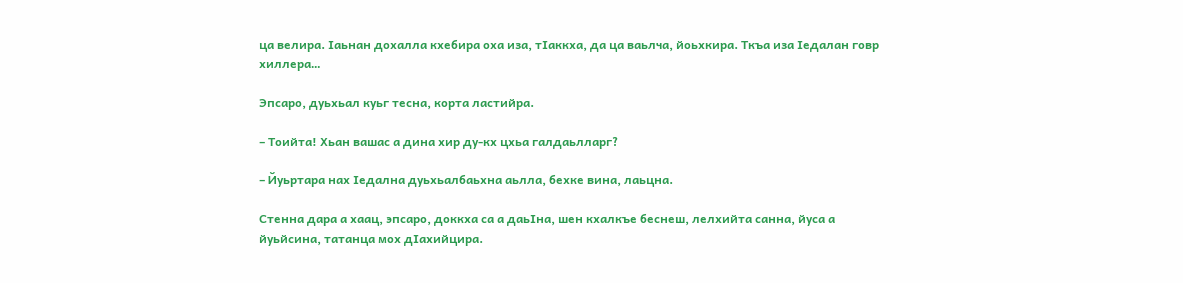ца велира. Iаьнан дохалла кхебира оха иза, тIаккха, да ца ваьлча, йоьхкира. Ткъа иза Iедалан говр хиллера…

Эпсаро, дуьхьал куьг тесна, корта ластийра.

– Тоийта! Хьан вашас а дина хир ду-кх цхьа галдаьлларг?

– Йуьртара нах Iедална дуьхьалбаьхна аьлла, бехке вина, лаьцна.

Стенна дара а хаац, эпсаро, доккха са а даьIна, шен кхалкъе беснеш, лелхийта санна, йуса а йуьйсина, татанца мох дIахийцира.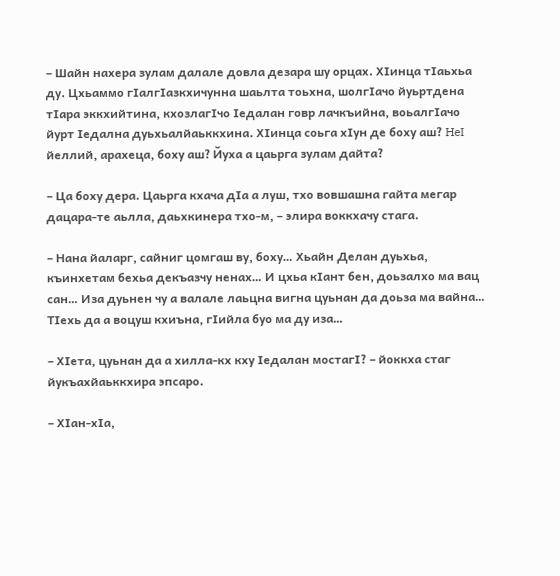– Шайн нахера зулам далале довла дезара шу орцах. ХIинца тIаьхьа ду. Цхьаммо гIалгIазкхичунна шаьлта тоьхна, шолгIачо йуьртдена тIара эккхийтина, кхозлагIчо Iедалан говр лачкъийна, воьалгIачо йурт Iедална дуьхьалйаьккхина. ХIинца соьга хIун де боху аш? HeI йеллий, арахеца, боху аш? Йуха а цаьрга зулам дайта?

– Ца боху дера. Цаьрга кхача дIа а луш, тхо вовшашна гайта мегар дацара-те аьлла, даьхкинера тхо-м, – элира воккхачу стага.

– Нана йаларг, сайниг цомгаш ву, боху… Хьайн Делан дуьхьа, къинхетам бехьа декъазчу ненах… И цхьа кIант бен, доьзалхо ма вац сан… Иза дуьнен чу а валале лаьцна вигна цуьнан да доьза ма вайна… ТIехь да а воцуш кхиъна, гIийла буо ма ду иза…

– ХIета, цуьнан да а хилла-кх кху Iедалан мостагI? – йоккха стаг йукъахйаьккхира эпсаро.

– ХIан-хIа,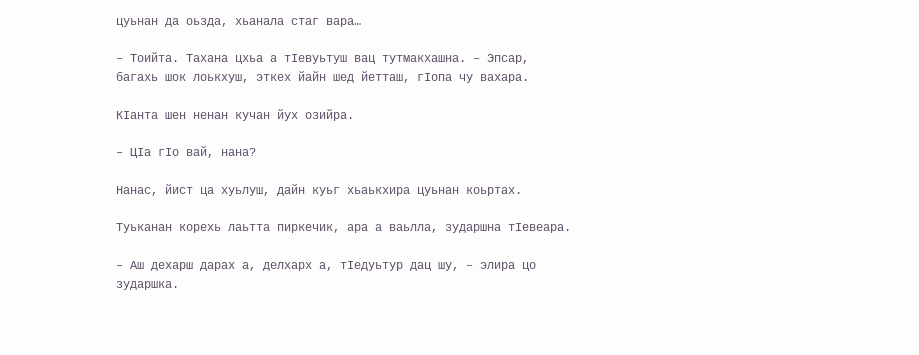цуьнан да оьзда, хьанала стаг вара…

– Тоийта. Тахана цхьа а тIевуьтуш вац тутмакхашна. – Эпсар, багахь шок лоькхуш, эткех йайн шед йетташ, гIопа чу вахара.

КIанта шен ненан кучан йух озийра.

– ЦIа гIo вай, нана?

Нанас, йист ца хуьлуш, дайн куьг хьаькхира цуьнан коьртах.

Туьканан корехь лаьтта пиркечик, ара а ваьлла, зударшна тIевеара.

– Аш дехарш дарах а, делхарх а, тIедуьтур дац шу, – элира цо зударшка.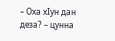– Оха хIун дан деза? – цунна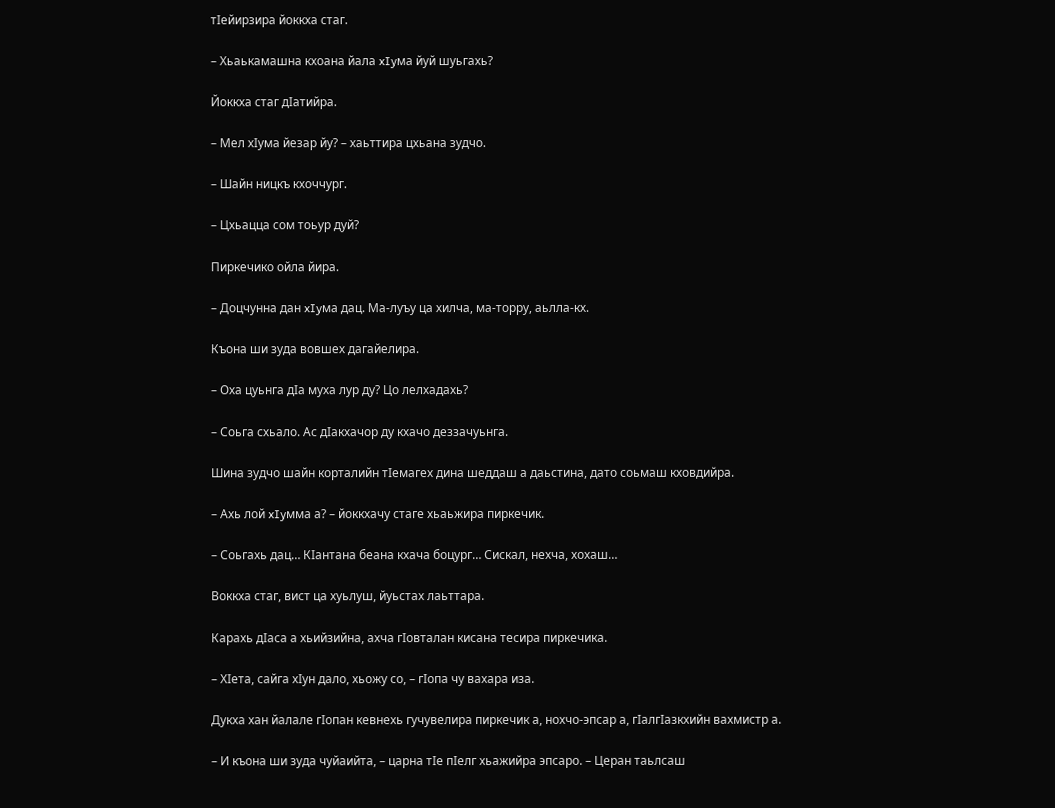тIейирзира йоккха стаг.

– Хьаькамашна кхоана йала xIyмa йуй шуьгахь?

Йоккха стаг дIатийра.

– Мел хIума йезар йу? – хаьттира цхьана зудчо.

– Шайн ницкъ кхоччург.

– Цхьацца сом тоьур дуй?

Пиркечико ойла йира.

– Доцчунна дан xIyмa дац. Ма-луъу ца хилча, ма-торру, аьлла-кх.

Къона ши зуда вовшех дагайелира.

– Оха цуьнга дIа муха лур ду? Цо лелхадахь?

– Соьга схьало. Ас дIакхачор ду кхачо деззачуьнга.

Шина зудчо шайн корталийн тIемагех дина шеддаш а даьстина, дато соьмаш кховдийра.

– Ахь лой xIyммa а? – йоккхачу стаге хьаьжира пиркечик.

– Соьгахь дац… КIантана беана кхача боцург… Сискал, нехча, хохаш…

Воккха стаг, вист ца хуьлуш, йуьстах лаьттара.

Карахь дIаса а хьийзийна, ахча гIовталан кисана тесира пиркечика.

– ХIета, сайга хIун дало, хьожу со, – гIопа чу вахара иза.

Дукха хан йалале гIопан кевнехь гучувелира пиркечик а, нохчо-эпсар а, гIалгIазкхийн вахмистр а.

– И къона ши зуда чуйаийта, – царна тIе пIелг хьажийра эпсаро. – Церан таьлсаш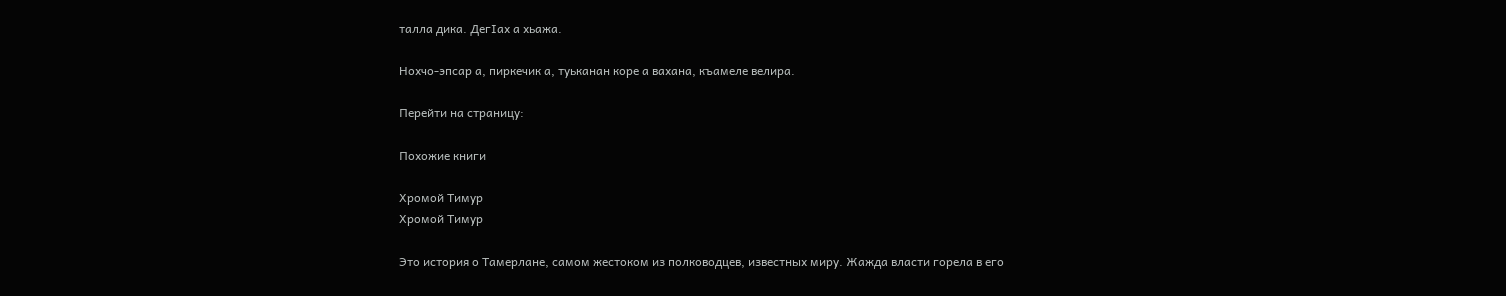талла дика. ДегIах а хьажа.

Нохчо-эпсар а, пиркечик а, туьканан коре а вахана, къамеле велира.

Перейти на страницу:

Похожие книги

Хромой Тимур
Хромой Тимур

Это история о Тамерлане, самом жестоком из полководцев, известных миру. Жажда власти горела в его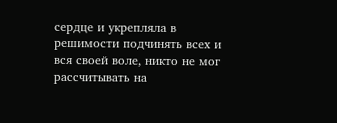сердце и укрепляла в решимости подчинять всех и вся своей воле, никто не мог рассчитывать на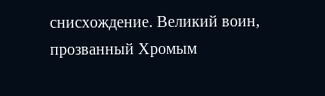снисхождение. Великий воин, прозванный Хромым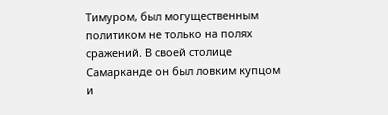Тимуром, был могущественным политиком не только на полях сражений. В своей столице Самарканде он был ловким купцом и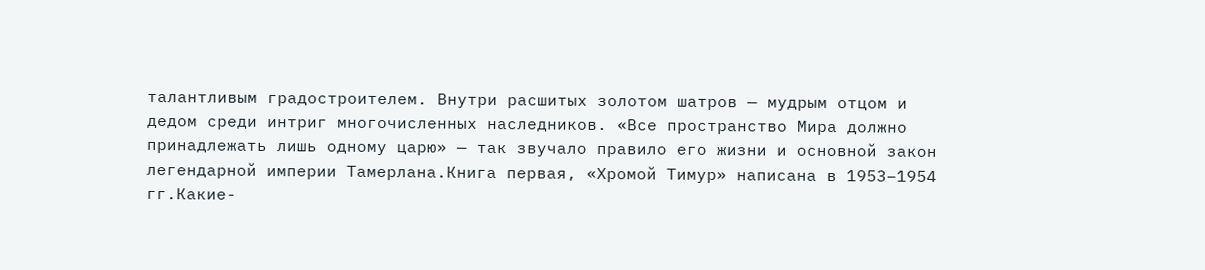талантливым градостроителем. Внутри расшитых золотом шатров — мудрым отцом и дедом среди интриг многочисленных наследников. «Все пространство Мира должно принадлежать лишь одному царю» — так звучало правило его жизни и основной закон легендарной империи Тамерлана.Книга первая, «Хромой Тимур» написана в 1953–1954 гг.Какие-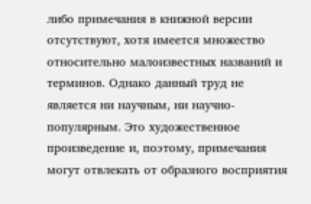либо примечания в книжной версии отсутствуют, хотя имеется множество относительно малоизвестных названий и терминов. Однако данный труд не является ни научным, ни научно-популярным. Это художественное произведение и, поэтому, примечания могут отвлекать от образного восприятия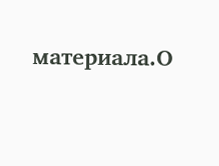материала.О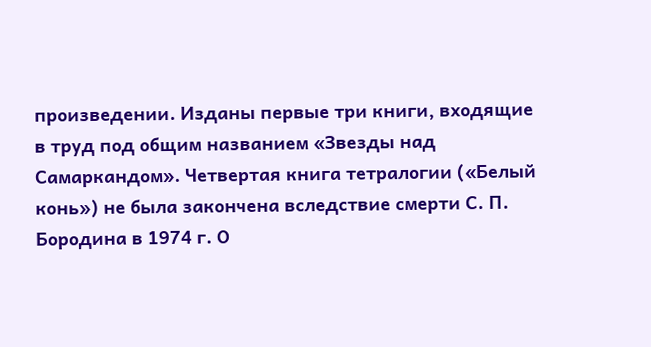произведении. Изданы первые три книги, входящие в труд под общим названием «Звезды над Самаркандом». Четвертая книга тетралогии («Белый конь») не была закончена вследствие смерти С. П. Бородина в 1974 г. О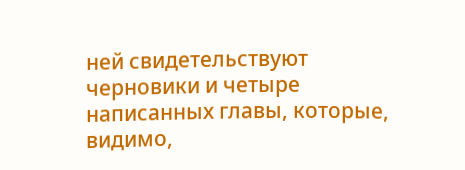ней свидетельствуют черновики и четыре написанных главы, которые, видимо,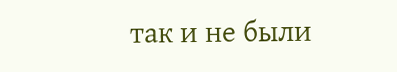так и не были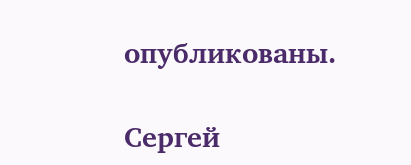опубликованы.

Сергей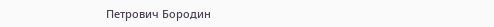Петрович Бородин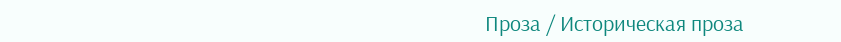Проза / Историческая проза